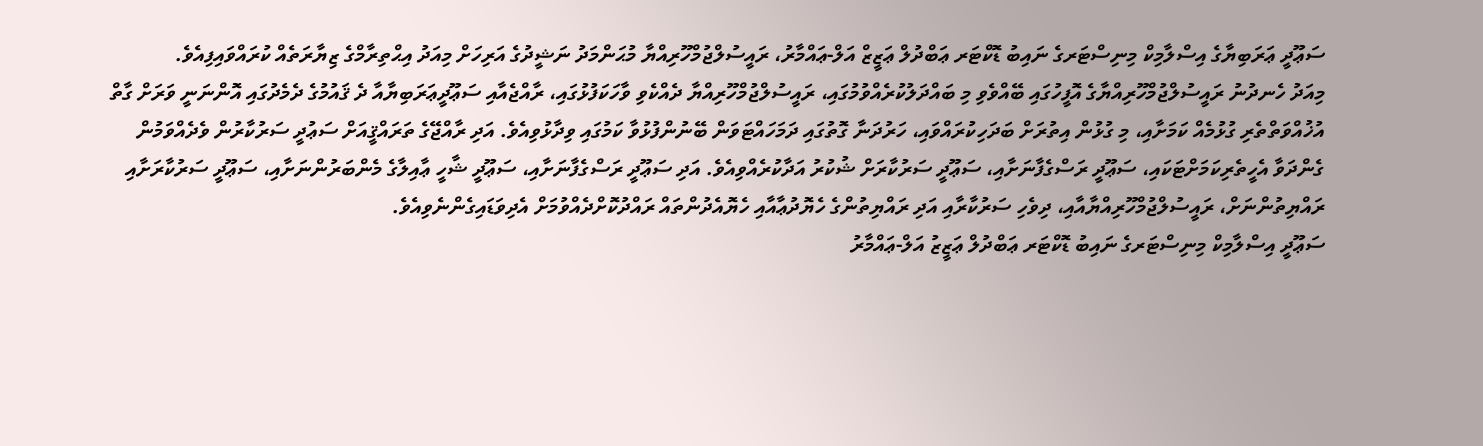ސަޢޫދީ ޢަރަބިޔާގެ އިސްލާމިކް މިނިސްޓަރގެ ނައިބު ޑޮކްޓަރ ޢަބްދުލް ޢަޒީޒް އަލް-ޢައްމާރު، ރައީސުލްޖުމްހޫރިއްޔާ މުޙަންމަދު ނަޝީދުގެ އަރިހަށް މިއަދު އިޙްތިރާމްގެ ޒިޔާރަތެއް ކުރައްވައިފިއެވެ.
މިއަދު ހެނދުނު ރައީސުލްޖުމްހޫރިއްޔާގެ އޮފީހުގައި ބޭއްވެވި މި ބައްދަލުކުރެއްވުމުގައި، ރައީސުލްޖުމްހޫރިއްޔާ ދެއްކެވި ވާހަކަފުޅުގައި، ރާއްޖެއާއި ސަޢޫދީޢަރަބިޔާއާ ދެ ޤައުމުގެ ދެމެދުގައި އޮންނަނީ ވަރަށް ގާތް އުޚުއްވަތްތެރި ގުޅުމެއް ކަމަށާއި، މި ގުޅުން އިތުރަށް ބަދަހިކުރައްވައި، ހަރުދަނާ ގޮތުގައި ދަމަހައްޓަވަން ބޭނުންފުޅުވާ ކަމުގައި ވިދާޅުވިއެވެ. އަދި ރާއްޖޭގެ ތަރައްޤީއަށް ސަޢުދީ ސަރުކާރުން ވެދެއްވަމުން ގެންދަވާ އެހީތެރިކަމަށްޓަކައި، ސަޢޫދީ ރަސްގެފާނަށާއި، ސަޢޫދީ ސަރުކާރަށް ޝުކުރު އަދާކުރެއްވިއެވެ. އަދި ސަޢޫދީ ރަސްގެފާނަށާއި، ސަޢޫދީ ޝާހީ ޢާއިލާގެ މެންބަރުންނަށާއި، ސަޢޫދީ ސަރުކާރަށާއި ރައްޔިތުންނަށް، ރައީސުލްޖުމްހޫރިއްޔާއާއި، ދިވެހި ސަރުކާރާއި އަދި ރައްޔިތުންގެ ހެޔޮދުޢާއާއި ހެޔޮއެދުންތައް ރައްދުކޮށްދެއްވުމަށް އެދިވަޑައިގެންނެވިއެވެ.
ސަޢޫދީ އިސްލާމިކް މިނިސްޓަރގެ ނައިބު ޑޮކްޓަރ ޢަބްދުލް ޢަޒީޒު އަލް-ޢައްމާރު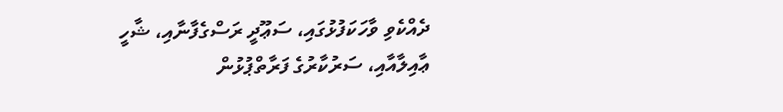ދެއްކެވި ވާހަކަފުޅުގައި، ސަޢޫދީ ރަސްގެފާނާއި، ޝާހީ ޢާއިލާއާއި، ސަރުކާރުގެ ފަރާތްޕުޅުން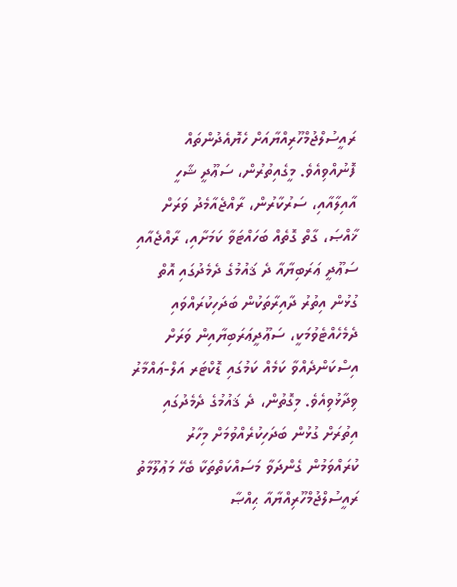ރައީސުލްޖުމްހޫރިއްޔާއަށް ހެޔޮއެދުންތައް ފޮނުއްވިއެވެ. މީގެއިތުރުން، ސަޢޫދީ ޝާހީ އާއިލާއާއި، ސަރުކާރުން، ރާއްޖެއާމެދު ވަރަށް ޚާއްޞަ، ގާތް ގޮތެއް ބަހައްޓަވާ ކަމަށާއި، ރާއްޖެއާއި ސަޢޫދީ ޢަރަބިޔާއާ ދެ ޤައުމުގެ ދެމެދުގައި އޮތް ގުޅުން އިތުރު ދާއިރާތަކުން ބަދަހިކުރައްވައި ދެމެހެއްޓެވުމަކީ، ސަޢޫދީޢަރަބިޔާއިން ވަރަށް އިސްކަންދެއްވާ ކަމެއް ކަމުގައި ޑޮކްޓަރ އަލް-ޢައްމާރު ވިދާޅުވިއެވެ. މިގޮތުން، ދެ ޤައުމުގެ ދެމެދުގައި އިތުރަށް ގުޅުން ބަދަހިކުރެއްވުމަށް މިހާރު ކުރައްވަމުން ގެންދަވާ މަސައްކަތްތަކާ ބެހޭ މަޢުލޫމާތު ރައީސުލްޖުމްހޫރިއްޔާއާ ޙިއްޞާ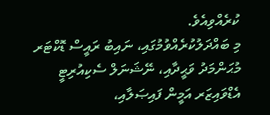ކުރެއްވިއެވެ.
މި ބައްދަލުކުރެއްވުމުގައި، ނައިބު ރައީސް ޑޮކްޓަރ މުޙަންމަދު ވަޙީދާއި، ނޭޝަނަލް ސެކިއުރިޓީ އެޑްވައިޒަރ އަމީން ފައިޞަލާއި،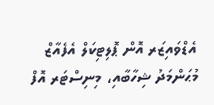އެޑްވައިޒަރ އޮން ޕޮލިޓިކަލް އެފެއާޒް މުޙަންމަދު ޝިހާބާއި، މިނިސްޓަރ އޮފް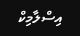އިސްލާމިކް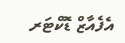އެފެއާޒް ޑޮކްޓަރ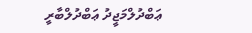ޢަބްދުލްމަޖީދު ޢަބްދުލްބާރީ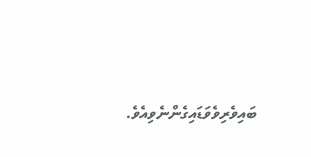ބައިވެރިވެވަޑައިގެންނެވިއެވެ.